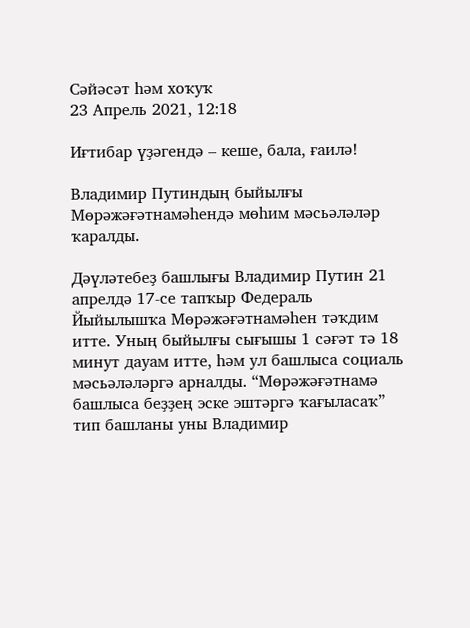Сәйәсәт һәм хоҡуҡ
23 Апрель 2021, 12:18

Иғтибар үҙәгендә – кеше, бала, ғаилә!

Владимир Путиндың быйылғы Мөрәжәғәтнамәһендә мөһим мәсьәләләр ҡаралды.

Дәүләтебеҙ башлығы Владимир Путин 21 апрелдә 17-се тапҡыр Федераль Йыйылышҡа Мөрәжәғәтнамәһен тәҡдим итте. Уның быйылғы сығышы 1 сәғәт тә 18 минут дауам итте, һәм ул башлыса социаль мәсьәләләргә арналды. “Мөрәжәғәтнамә башлыса беҙҙең эске эштәргә ҡағыласаҡ” тип башланы уны Владимир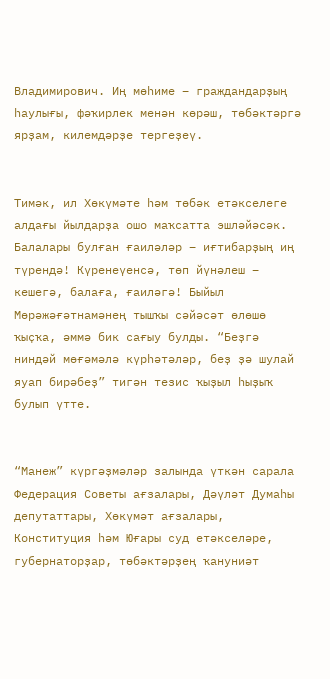Владимирович. Иң мөһиме – граждандарҙың һаулығы, фәҡирлек менән көрәш, төбәктәргә ярҙам, килемдәрҙе тергеҙеү.


Тимәк, ил Хөкүмәте һәм төбәк етәкселеге алдағы йылдарҙа ошо маҡсатта эшләйәсәк. Балалары булған ғаиләләр – иғтибарҙың иң түрендә! Күренеүенсә, төп йүнәлеш – кешегә, балаға, ғаиләгә! Быйыл Мөрәжәғәтнамәнең тышҡы сәйәсәт өлөшө ҡыҫҡа, әммә бик сағыу булды. “Беҙгә ниндәй мөғәмәлә күрһәтәләр, беҙ ҙә шулай яуап бирәбеҙ” тигән тезис ҡыҙыл һыҙыҡ булып үтте.


“Манеж” күргәҙмәләр залында үткән сарала Федерация Советы ағзалары, Дәүләт Думаһы депутаттары, Хөкүмәт ағзалары, Конституция һәм Юғары суд етәкселәре, губернаторҙар, төбәктәрҙең ҡануниәт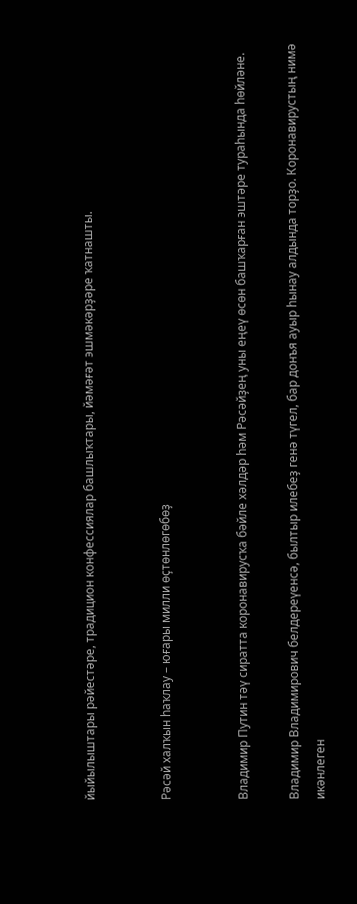йыйылыштары рәйестәре, традицион конфессиялар башлыҡтары, йәмәғәт эшмәкәрҙәре ҡатнашты.


Рәсәй халҡын һаҡлау – юғары милли өҫтөнлөгөбөҙ


Владимир Путин тәү сиратта коронавирусҡа бәйле хәлдәр һәм Рәсәйҙең уны еңеү өсөн башҡарған эштәре тураһында һөйләне.

Владимир Владимирович белдереүенсә, былтыр илебеҙ генә түгел, бар донъя ауыр һынау алдында торҙо. Коронавирустың нимә икәнлеген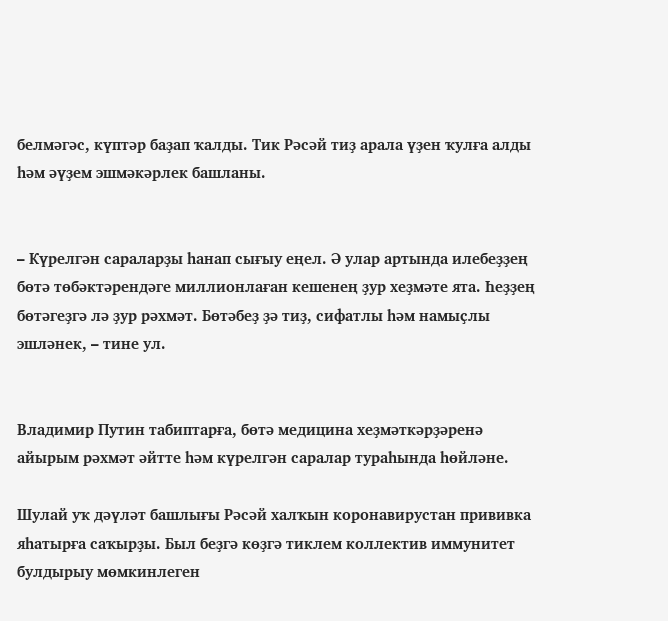белмәгәс, күптәр баҙап ҡалды. Тик Рәсәй тиҙ арала үҙен ҡулға алды һәм әүҙем эшмәкәрлек башланы.


– Күрелгән сараларҙы һанап сығыу еңел. Ә улар артында илебеҙҙең бөтә төбәктәрендәге миллионлаған кешенең ҙур хеҙмәте ята. Һеҙҙең бөтәгеҙгә лә ҙур рәхмәт. Бөтәбеҙ ҙә тиҙ, сифатлы һәм намыҫлы эшләнек, – тине ул.


Владимир Путин табиптарға, бөтә медицина хеҙмәткәрҙәренә айырым рәхмәт әйтте һәм күрелгән саралар тураһында һөйләне.

Шулай уҡ дәүләт башлығы Рәсәй халҡын коронавирустан прививка яһатырға саҡырҙы. Был беҙгә көҙгә тиклем коллектив иммунитет булдырыу мөмкинлеген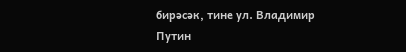бирәсәк, тине ул. Владимир Путин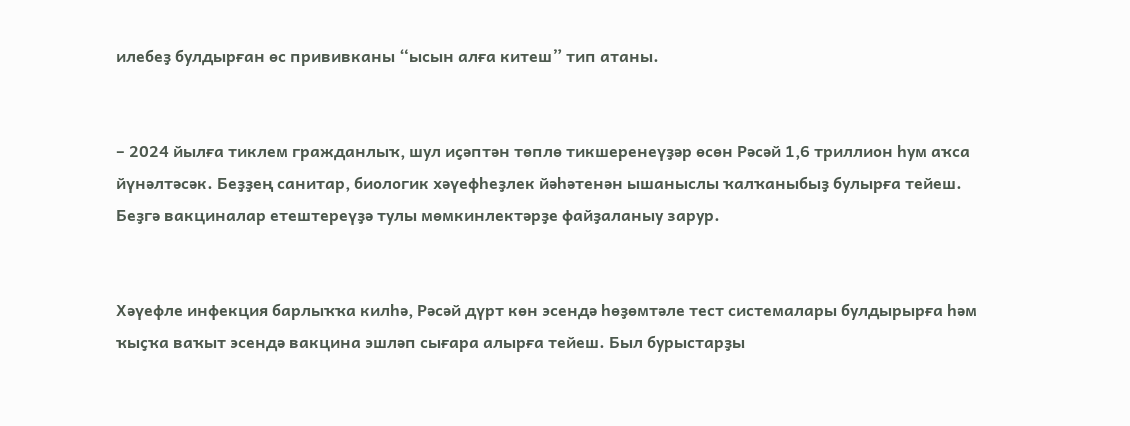илебеҙ булдырған өс прививканы “ысын алға китеш” тип атаны.


– 2024 йылға тиклем гражданлыҡ, шул иҫәптән төплө тикшеренеүҙәр өсөн Рәсәй 1,6 триллион һум аҡса йүнәлтәсәк. Беҙҙең санитар, биологик хәүефһеҙлек йәһәтенән ышаныслы ҡалҡаныбыҙ булырға тейеш. Беҙгә вакциналар етештереүҙә тулы мөмкинлектәрҙе файҙаланыу зарур.


Хәүефле инфекция барлыҡҡа килһә, Рәсәй дүрт көн эсендә һөҙөмтәле тест системалары булдырырға һәм ҡыҫҡа ваҡыт эсендә вакцина эшләп сығара алырға тейеш. Был бурыстарҙы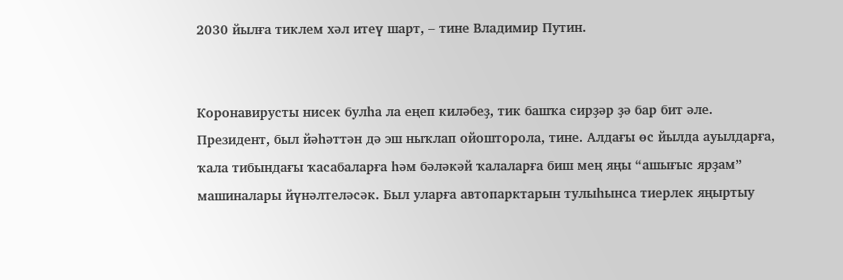2030 йылға тиклем хәл итеү шарт, – тине Владимир Путин.


Коронавирусты нисек булһа ла еңеп киләбеҙ, тик башҡа сирҙәр ҙә бар бит әле. Президент, был йәһәттән дә эш ныҡлап ойошторола, тине. Алдағы өс йылда ауылдарға, ҡала тибындағы ҡасабаларға һәм бәләкәй ҡалаларға биш мең яңы “ашығыс ярҙам” машиналары йүнәлтеләсәк. Был уларға автопарктарын тулыһынса тиерлек яңыртыу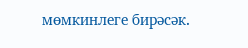мөмкинлеге бирәсәк.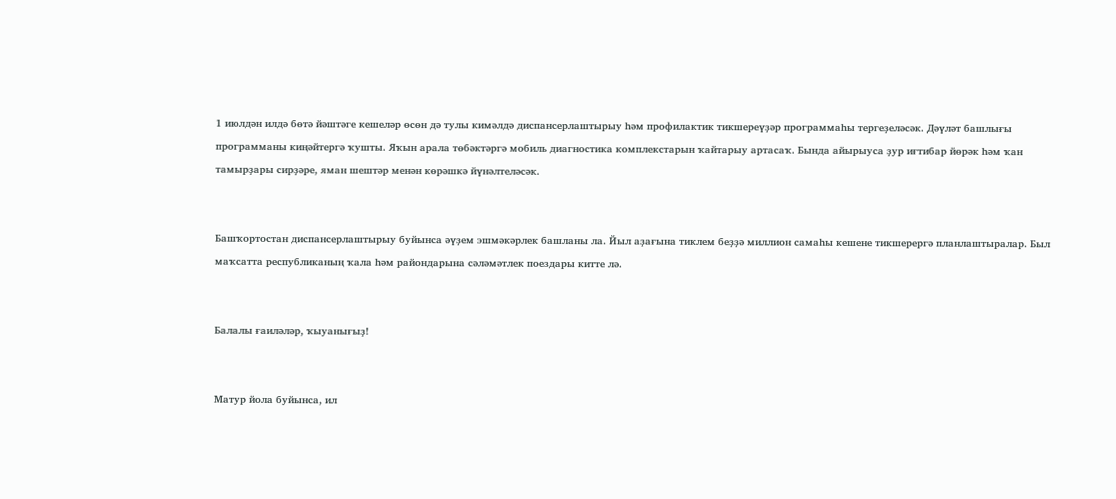1 июлдән илдә бөтә йәштәге кешеләр өсөн дә тулы кимәлдә диспансерлаштырыу һәм профилактик тикшереүҙәр программаһы тергеҙеләсәк. Дәүләт башлығы программаны киңәйтергә ҡушты. Яҡын арала төбәктәргә мобиль диагностика комплекстарын ҡайтарыу артасаҡ. Бында айырыуса ҙур иғтибар йөрәк һәм ҡан тамырҙары сирҙәре, яман шештәр менән көрәшкә йүнәлтеләсәк.


Башҡортостан диспансерлаштырыу буйынса әүҙем эшмәкәрлек башланы ла. Йыл аҙағына тиклем беҙҙә миллион самаһы кешене тикшерергә планлаштыралар. Был маҡсатта республиканың ҡала һәм райондарына сәләмәтлек поездары китте лә.


Балалы ғаиләләр, ҡыуанығыҙ!


Матур йола буйынса, ил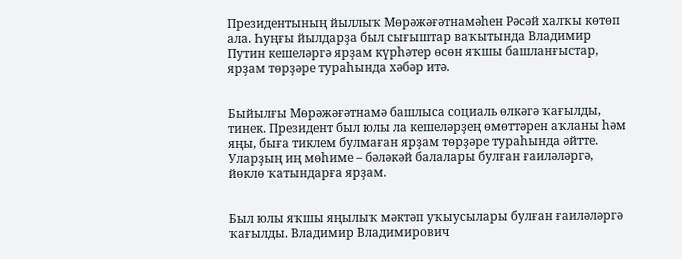Президентының йыллыҡ Мөрәжәғәтнамәһен Рәсәй халҡы көтөп ала. Һуңғы йылдарҙа был сығыштар ваҡытында Владимир Путин кешеләргә ярҙам күрһәтер өсөн яҡшы башланғыстар, ярҙам төрҙәре тураһында хәбәр итә.


Быйылғы Мөрәжәғәтнамә башлыса социаль өлкәгә ҡағылды, тинек. Президент был юлы ла кешеләрҙең өмөттәрен аҡланы һәм яңы, быға тиклем булмаған ярҙам төрҙәре тураһында әйтте. Уларҙың иң мөһиме – бәләкәй балалары булған ғаиләләргә, йөклө ҡатындарға ярҙам.


Был юлы яҡшы яңылыҡ мәктәп уҡыусылары булған ғаиләләргә ҡағылды. Владимир Владимирович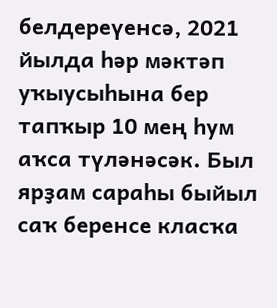белдереүенсә, 2021 йылда һәр мәктәп уҡыусыһына бер тапҡыр 10 мең һум аҡса түләнәсәк. Был ярҙам сараһы быйыл саҡ беренсе класҡа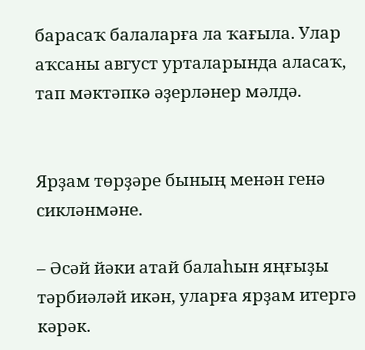барасаҡ балаларға ла ҡағыла. Улар аҡсаны август урталарында аласаҡ, тап мәктәпкә әҙерләнер мәлдә.


Ярҙам төрҙәре бының менән генә сикләнмәне.

– Әсәй йәки атай балаһын яңғыҙы тәрбиәләй икән, уларға ярҙам итергә кәрәк.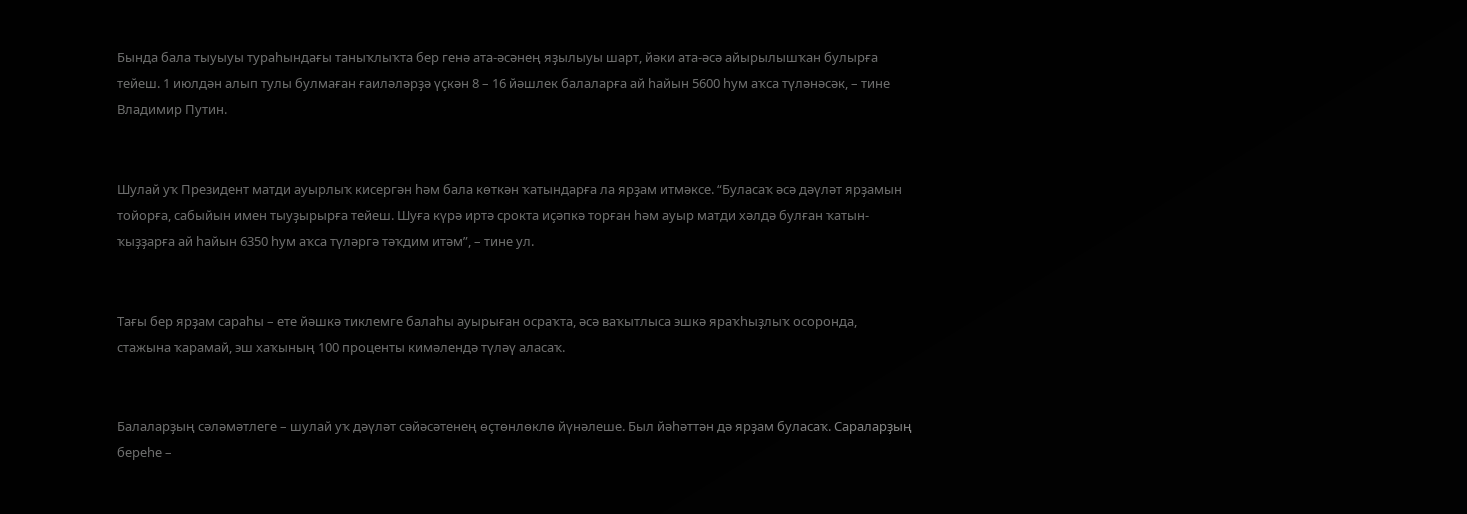Бында бала тыуыуы тураһындағы таныҡлыҡта бер генә ата-әсәнең яҙылыуы шарт, йәки ата-әсә айырылышҡан булырға тейеш. 1 июлдән алып тулы булмаған ғаиләләрҙә үҫкән 8 – 16 йәшлек балаларға ай һайын 5600 һум аҡса түләнәсәк, – тине Владимир Путин.


Шулай уҡ Президент матди ауырлыҡ кисергән һәм бала көткән ҡатындарға ла ярҙам итмәксе. “Буласаҡ әсә дәүләт ярҙамын тойорға, сабыйын имен тыуҙырырға тейеш. Шуға күрә иртә срокта иҫәпкә торған һәм ауыр матди хәлдә булған ҡатын-ҡыҙҙарға ай һайын 6350 һум аҡса түләргә тәҡдим итәм”, – тине ул.


Тағы бер ярҙам сараһы – ете йәшкә тиклемге балаһы ауырыған осраҡта, әсә ваҡытлыса эшкә яраҡһыҙлыҡ осоронда, стажына ҡарамай, эш хаҡының 100 проценты кимәлендә түләү аласаҡ.


Балаларҙың сәләмәтлеге – шулай уҡ дәүләт сәйәсәтенең өҫтөнлөклө йүнәлеше. Был йәһәттән дә ярҙам буласаҡ. Сараларҙың береһе –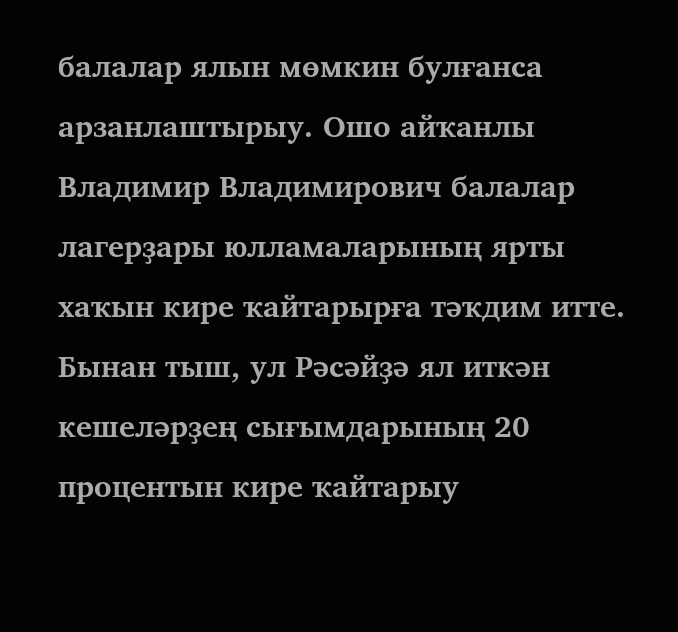балалар ялын мөмкин булғанса арзанлаштырыу. Ошо айҡанлы Владимир Владимирович балалар лагерҙары юлламаларының ярты хаҡын кире ҡайтарырға тәҡдим итте. Бынан тыш, ул Рәсәйҙә ял иткән кешеләрҙең сығымдарының 20 процентын кире ҡайтарыу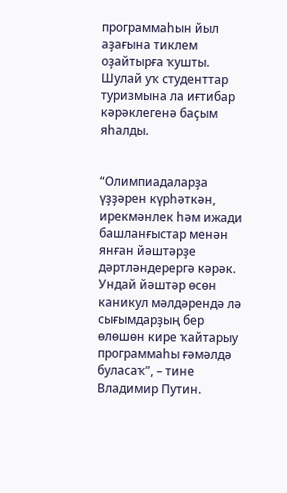программаһын йыл аҙағына тиклем оҙайтырға ҡушты. Шулай уҡ студенттар туризмына ла иғтибар кәрәклегенә баҫым яһалды.


“Олимпиадаларҙа үҙҙәрен күрһәткән, ирекмәнлек һәм ижади башланғыстар менән янған йәштәрҙе дәртләндерергә кәрәк. Ундай йәштәр өсөн каникул мәлдәрендә лә сығымдарҙың бер өлөшөн кире ҡайтарыу программаһы ғәмәлдә буласаҡ”, – тине Владимир Путин.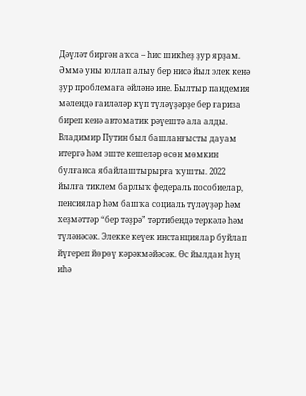Дәүләт биргән аҡса – һис шикһеҙ ҙур ярҙам. Әммә уны юллап алыу бер нисә йыл элек кенә ҙур проблемаға әйләнә ине. Былтыр пандемия мәлендә ғаиләләр күп түләүҙәрҙе бер ғариза биреп кенә автоматик рәүештә ала алды. Владимир Путин был башланғысты дауам итергә һәм эште кешеләр өсөн мөмкин булғанса ябайлаштырырға ҡушты. 2022 йылға тиклем барлыҡ федераль пособиелар, пенсиялар һәм башҡа социаль түләүҙәр һәм хеҙмәттәр “бер тәҙрә” тәртибендә теркәлә һәм түләнәсәк. Элекке кеүек инстанциялар буйлап йүгереп йөрөү кәрәкмәйәсәк. Өс йылдан һуң иһә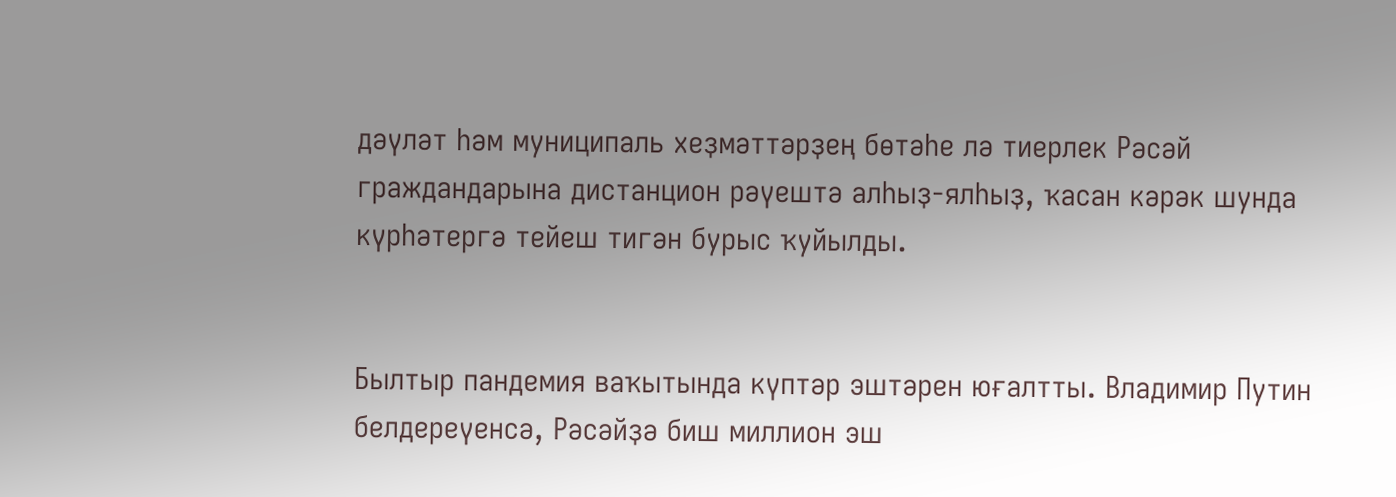дәүләт һәм муниципаль хеҙмәттәрҙең бөтәһе лә тиерлек Рәсәй граждандарына дистанцион рәүештә алһыҙ-ялһыҙ, ҡасан кәрәк шунда күрһәтергә тейеш тигән бурыс ҡуйылды.


Былтыр пандемия ваҡытында күптәр эштәрен юғалтты. Владимир Путин белдереүенсә, Рәсәйҙә биш миллион эш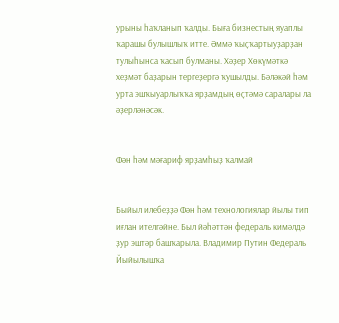урыны һаҡланып ҡалды. Быға бизнестың яуаплы ҡарашы булышлыҡ итте. Әммә ҡыҫҡартыуҙарҙан тулыһынса ҡасып булманы. Хәҙер Хөкүмәткә хеҙмәт баҙарын тергеҙергә ҡушылды. Бәләкәй һәм урта эшҡыуарлыҡҡа ярҙамдың өҫтәмә саралары ла әҙерләнәсәк.


Фән һәм мәғариф ярҙамһыҙ ҡалмай


Быйыл илебеҙҙә Фән һәм технологиялар йылы тип иғлан ителгәйне. Был йәһәттән федераль кимәлдә ҙур эштәр башҡарыла. Владимир Путин Федераль Йыйылышҡа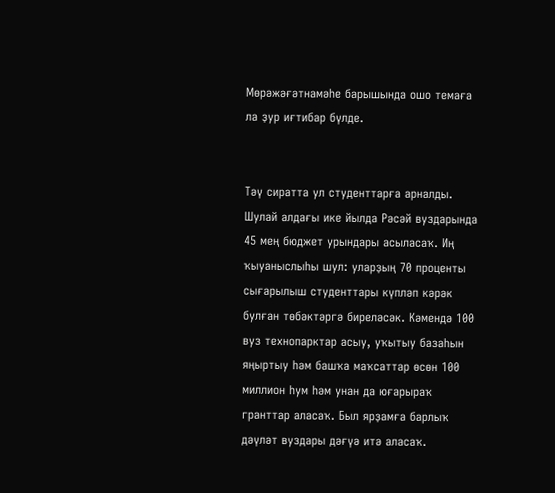Мөрәжәғәтнамәһе барышында ошо темаға ла ҙур иғтибар бүлде.


Тәү сиратта ул студенттарға арналды. Шулай алдағы ике йылда Рәсәй вуздарында 45 мең бюджет урындары асыласаҡ. Иң ҡыуаныслыһы шул: уларҙың 70 проценты сығарылыш студенттары күпләп кәрәк булған төбәктәргә биреләсәк. Кәмендә 100 вуз технопарктар асыу, уҡытыу базаһын яңыртыу һәм башҡа маҡсаттар өсөн 100 миллион һум һәм унан да юғарыраҡ гранттар аласаҡ. Был ярҙамға барлыҡ дәүләт вуздары дәғүә итә аласаҡ.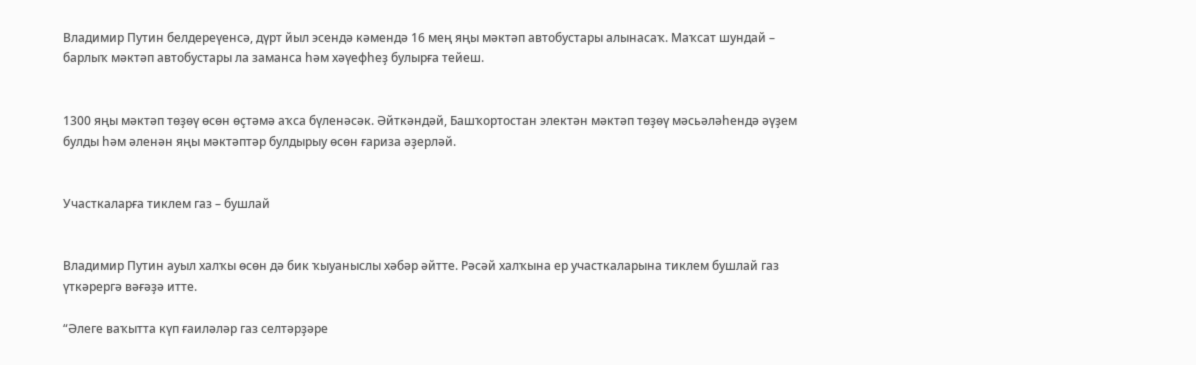Владимир Путин белдереүенсә, дүрт йыл эсендә кәмендә 16 мең яңы мәктәп автобустары алынасаҡ. Маҡсат шундай – барлыҡ мәктәп автобустары ла заманса һәм хәүефһеҙ булырға тейеш.


1300 яңы мәктәп төҙөү өсөн өҫтәмә аҡса бүленәсәк. Әйткәндәй, Башҡортостан электән мәктәп төҙөү мәсьәләһендә әүҙем булды һәм әленән яңы мәктәптәр булдырыу өсөн ғариза әҙерләй.


Участкаларға тиклем газ – бушлай


Владимир Путин ауыл халҡы өсөн дә бик ҡыуаныслы хәбәр әйтте. Рәсәй халҡына ер участкаларына тиклем бушлай газ үткәрергә вәғәҙә итте.

“Әлеге ваҡытта күп ғаиләләр газ селтәрҙәре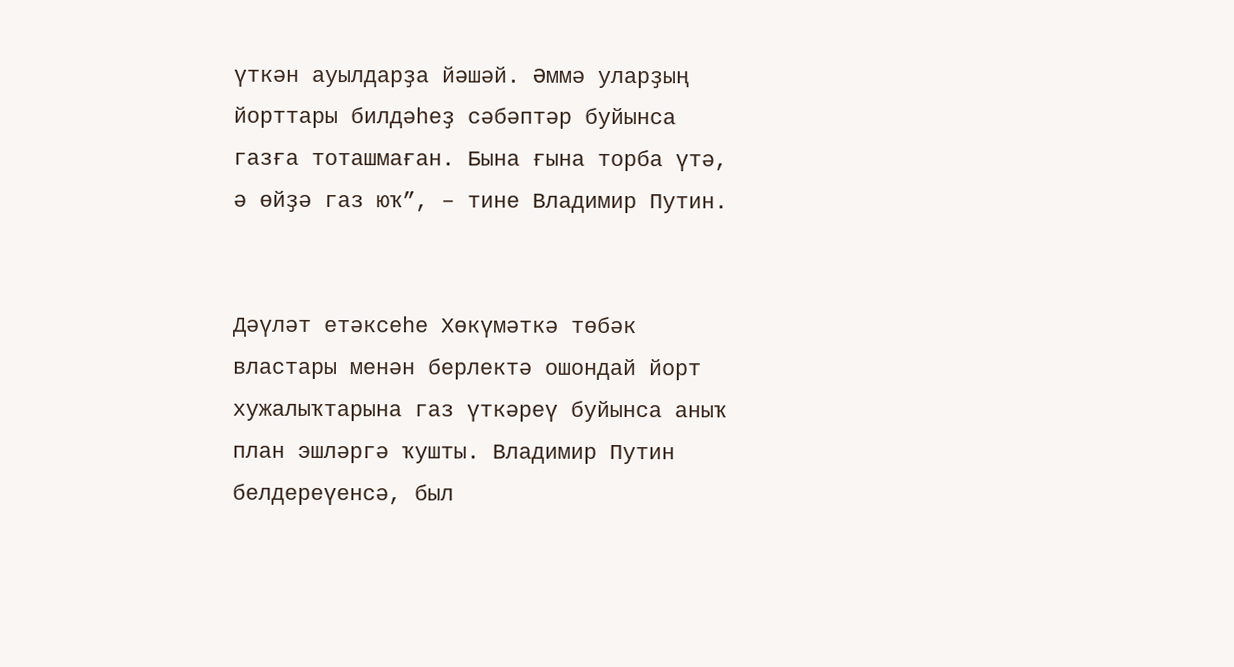үткән ауылдарҙа йәшәй. Әммә уларҙың йорттары билдәһеҙ сәбәптәр буйынса газға тоташмаған. Бына ғына торба үтә, ә өйҙә газ юҡ”, – тине Владимир Путин.


Дәүләт етәксеһе Хөкүмәткә төбәк властары менән берлектә ошондай йорт хужалыҡтарына газ үткәреү буйынса аныҡ план эшләргә ҡушты. Владимир Путин белдереүенсә, был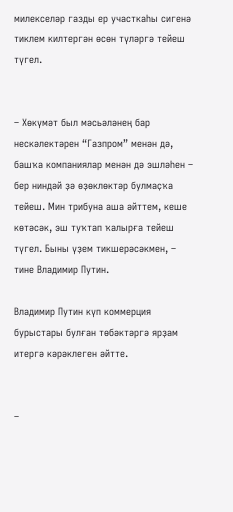милекселәр газды ер участкаһы сигенә тиклем килтергән өсөн түләргә тейеш түгел.


– Хөкүмәт был мәсьәләнең бар нескәлектәрен “Газпром” менән дә, башҡа компаниялар менән дә эшләһен – бер ниндәй ҙә өҙөклөктәр булмаҫҡа тейеш. Мин трибуна аша әйттем, кеше көтәсәк, эш туҡтап ҡалырға тейеш түгел. Быны үҙем тикшерәсәкмен, – тине Владимир Путин.

Владимир Путин күп коммерция бурыстары булған төбәктәргә ярҙам итергә кәрәклеген әйтте.


–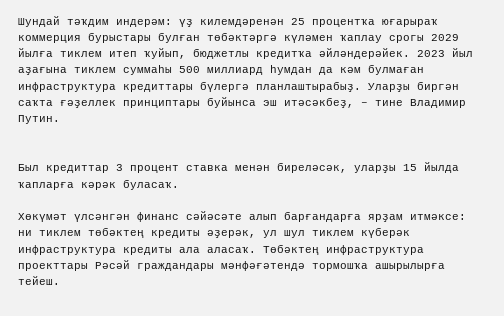Шундай тәҡдим индерәм: үҙ килемдәренән 25 процентҡа юғарыраҡ коммерция бурыстары булған төбәктәргә күләмен ҡаплау срогы 2029 йылға тиклем итеп ҡуйып, бюджетлы кредитҡа әйләндерәйек. 2023 йыл аҙағына тиклем суммаһы 500 миллиард һумдан да кәм булмаған инфраструктура кредиттары бүлергә планлаштырабыҙ. Уларҙы биргән саҡта ғәҙеллек принциптары буйынса эш итәсәкбеҙ, – тине Владимир Путин.


Был кредиттар 3 процент ставка менән биреләсәк, уларҙы 15 йылда ҡапларға кәрәк буласаҡ.

Хөкүмәт үлсәнгән финанс сәйәсәте алып барғандарға ярҙам итмәксе: ни тиклем төбәктең кредиты әҙерәк, ул шул тиклем күберәк инфраструктура кредиты ала аласаҡ. Төбәктең инфраструктура проекттары Рәсәй граждандары мәнфәғәтендә тормошҡа ашырылырға тейеш.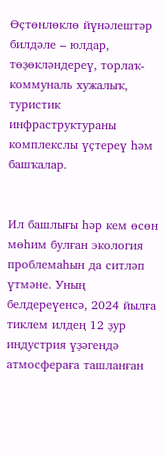Өҫтөнлөклө йүнәлештәр билдәле – юлдар, төҙөкләндереү, торлаҡ-коммуналь хужалыҡ, туристик инфраструктураны комплекслы үҫтереү һәм башҡалар.


Ил башлығы һәр кем өсөн мөһим булған экология проблемаһын да ситләп үтмәне. Уның белдереүенсә, 2024 йылға тиклем илдең 12 ҙур индустрия үҙәгендә атмосфераға ташланған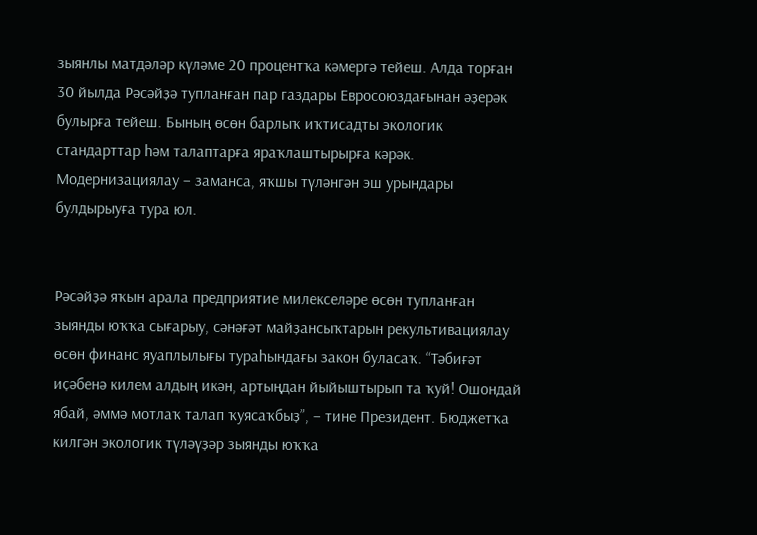зыянлы матдәләр күләме 20 процентҡа кәмергә тейеш. Алда торған 30 йылда Рәсәйҙә тупланған пар газдары Евросоюздағынан әҙерәк булырға тейеш. Бының өсөн барлыҡ иҡтисадты экологик стандарттар һәм талаптарға яраҡлаштырырға кәрәк. Модернизациялау – заманса, яҡшы түләнгән эш урындары булдырыуға тура юл.


Рәсәйҙә яҡын арала предприятие милекселәре өсөн тупланған зыянды юҡҡа сығарыу, сәнәғәт майҙансыҡтарын рекультивациялау өсөн финанс яуаплылығы тураһындағы закон буласаҡ. “Тәбиғәт иҫәбенә килем алдың икән, артыңдан йыйыштырып та ҡуй! Ошондай ябай, әммә мотлаҡ талап ҡуясаҡбыҙ”, – тине Президент. Бюджетҡа килгән экологик түләүҙәр зыянды юҡҡа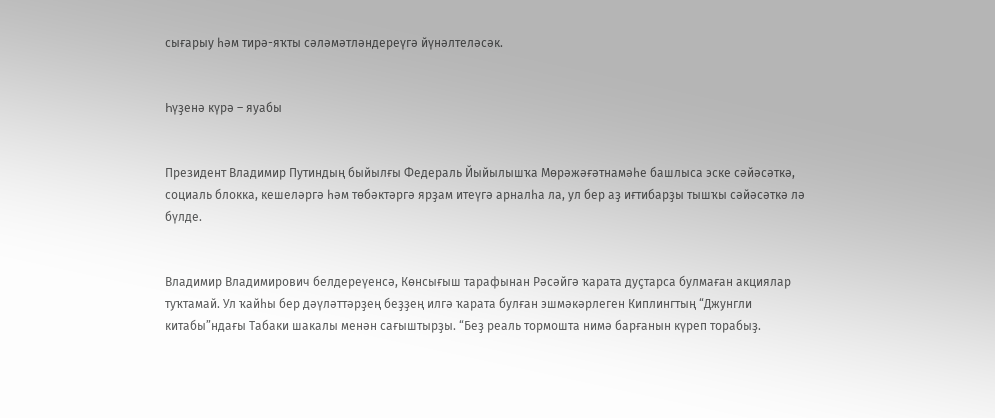сығарыу һәм тирә-яҡты сәләмәтләндереүгә йүнәлтеләсәк.


Һүҙенә күрә – яуабы


Президент Владимир Путиндың быйылғы Федераль Йыйылышҡа Мөрәжәғәтнамәһе башлыса эске сәйәсәткә, социаль блокка, кешеләргә һәм төбәктәргә ярҙам итеүгә арналһа ла, ул бер аҙ иғтибарҙы тышҡы сәйәсәткә лә бүлде.


Владимир Владимирович белдереүенсә, Көнсығыш тарафынан Рәсәйгә ҡарата дуҫтарса булмаған акциялар туҡтамай. Ул ҡайһы бер дәүләттәрҙең беҙҙең илгә ҡарата булған эшмәкәрлеген Киплингтың “Джунгли китабы”ндағы Табаки шакалы менән сағыштырҙы. “Беҙ реаль тормошта нимә барғанын күреп торабыҙ.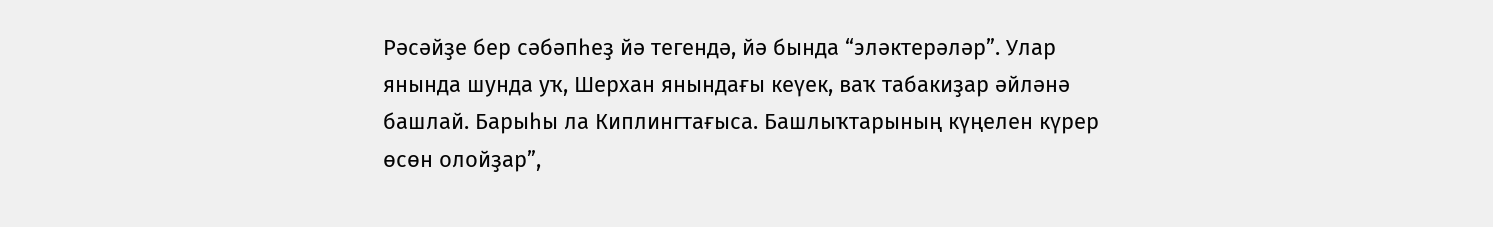Рәсәйҙе бер сәбәпһеҙ йә тегендә, йә бында “эләктерәләр”. Улар янында шунда уҡ, Шерхан янындағы кеүек, ваҡ табакиҙар әйләнә башлай. Барыһы ла Киплингтағыса. Башлыҡтарының күңелен күрер өсөн олойҙар”,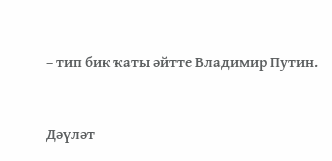– тип бик ҡаты әйтте Владимир Путин.


Дәүләт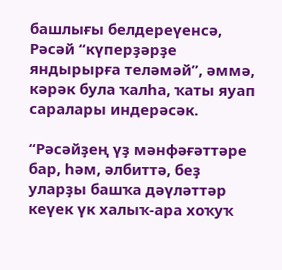башлығы белдереүенсә, Рәсәй “күперҙәрҙе яндырырға теләмәй”, әммә, кәрәк була ҡалһа, ҡаты яуап саралары индерәсәк.

“Рәсәйҙең үҙ мәнфәғәттәре бар, һәм, әлбиттә, беҙ уларҙы башҡа дәүләттәр кеүек үк халыҡ-ара хоҡуҡ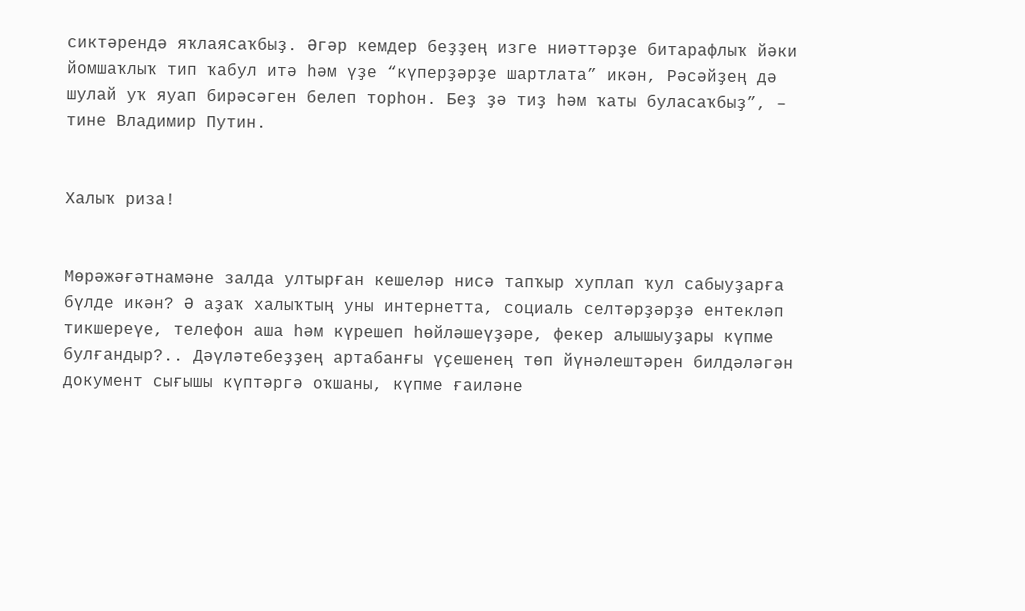сиктәрендә яҡлаясаҡбыҙ. Әгәр кемдер беҙҙең изге ниәттәрҙе битарафлыҡ йәки йомшаҡлыҡ тип ҡабул итә һәм үҙе “күперҙәрҙе шартлата” икән, Рәсәйҙең дә шулай уҡ яуап бирәсәген белеп торһон. Беҙ ҙә тиҙ һәм ҡаты буласаҡбыҙ”, – тине Владимир Путин.


Халыҡ риза!


Мөрәжәғәтнамәне залда ултырған кешеләр нисә тапҡыр хуплап ҡул сабыуҙарға бүлде икән? Ә аҙаҡ халыҡтың уны интернетта, социаль селтәрҙәрҙә ентекләп тикшереүе, телефон аша һәм күрешеп һөйләшеүҙәре, фекер алышыуҙары күпме булғандыр?.. Дәүләтебеҙҙең артабанғы үҫешенең төп йүнәлештәрен билдәләгән документ сығышы күптәргә оҡшаны, күпме ғаиләне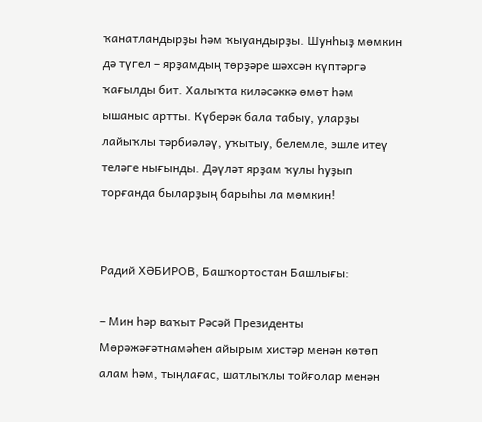ҡанатландырҙы һәм ҡыуандырҙы. Шунһыҙ мөмкин дә түгел – ярҙамдың төрҙәре шәхсән күптәргә ҡағылды бит. Халыҡта киләсәккә өмөт һәм ышаныс артты. Күберәк бала табыу, уларҙы лайыҡлы тәрбиәләү, уҡытыу, белемле, эшле итеү теләге нығынды. Дәүләт ярҙам ҡулы һуҙып торғанда быларҙың барыһы ла мөмкин!


Радий ХӘБИРОВ, Башҡортостан Башлығы:

– Мин һәр ваҡыт Рәсәй Президенты Мөрәжәғәтнамәһен айырым хистәр менән көтөп алам һәм, тыңлағас, шатлыҡлы тойғолар менән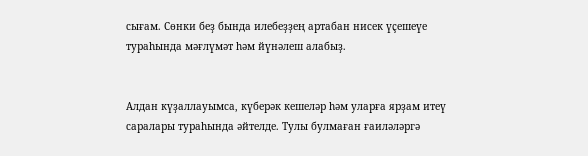сығам. Сөнки беҙ бында илебеҙҙең артабан нисек үҫешеүе тураһында мәғлүмәт һәм йүнәлеш алабыҙ.


Алдан күҙаллауымса, күберәк кешеләр һәм уларға ярҙам итеү саралары тураһында әйтелде. Тулы булмаған ғаиләләргә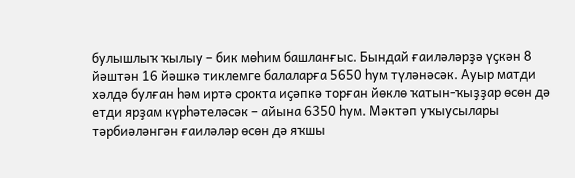булышлыҡ ҡылыу – бик мөһим башланғыс. Бындай ғаиләләрҙә үҫкән 8 йәштән 16 йәшкә тиклемге балаларға 5650 һум түләнәсәк. Ауыр матди хәлдә булған һәм иртә срокта иҫәпкә торған йөклө ҡатын-ҡыҙҙар өсөн дә етди ярҙам күрһәтеләсәк – айына 6350 һум. Мәктәп уҡыусылары тәрбиәләнгән ғаиләләр өсөн дә яҡшы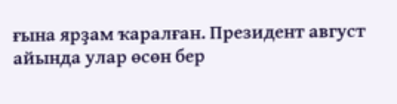ғына ярҙам ҡаралған. Президент август айында улар өсөн бер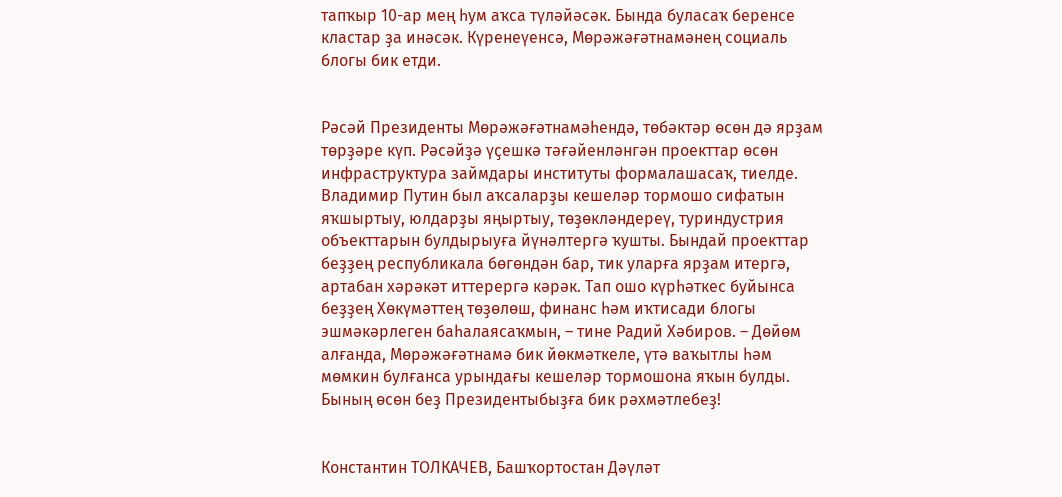тапҡыр 10-ар мең һум аҡса түләйәсәк. Бында буласаҡ беренсе кластар ҙа инәсәк. Күренеүенсә, Мөрәжәғәтнамәнең социаль блогы бик етди.


Рәсәй Президенты Мөрәжәғәтнамәһендә, төбәктәр өсөн дә ярҙам төрҙәре күп. Рәсәйҙә үҫешкә тәғәйенләнгән проекттар өсөн инфраструктура займдары институты формалашасаҡ, тиелде. Владимир Путин был аҡсаларҙы кешеләр тормошо сифатын яҡшыртыу, юлдарҙы яңыртыу, төҙөкләндереү, туриндустрия объекттарын булдырыуға йүнәлтергә ҡушты. Бындай проекттар беҙҙең республикала бөгөндән бар, тик уларға ярҙам итергә, артабан хәрәкәт иттерергә кәрәк. Тап ошо күрһәткес буйынса беҙҙең Хөкүмәттең төҙөлөш, финанс һәм иҡтисади блогы эшмәкәрлеген баһалаясаҡмын, – тине Радий Хәбиров. – Дөйөм алғанда, Мөрәжәғәтнамә бик йөкмәткеле, үтә ваҡытлы һәм мөмкин булғанса урындағы кешеләр тормошона яҡын булды. Бының өсөн беҙ Президентыбыҙға бик рәхмәтлебеҙ!


Константин ТОЛКАЧЕВ, Башҡортостан Дәүләт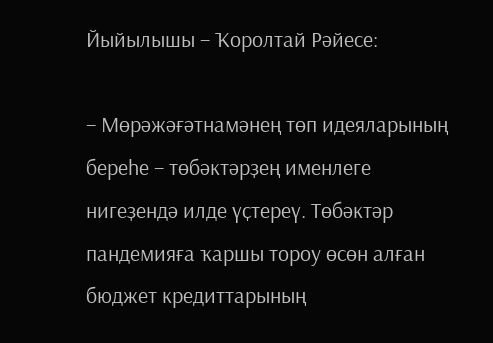Йыйылышы – Ҡоролтай Рәйесе:

– Мөрәжәғәтнамәнең төп идеяларының береһе – төбәктәрҙең именлеге нигеҙендә илде үҫтереү. Төбәктәр пандемияға ҡаршы тороу өсөн алған бюджет кредиттарының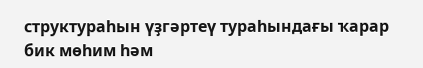структураһын үҙгәртеү тураһындағы ҡарар бик мөһим һәм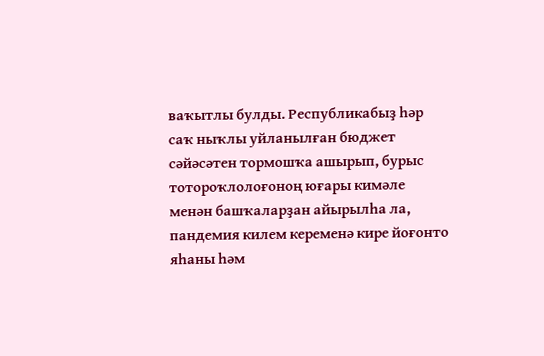ваҡытлы булды. Республикабыҙ һәр саҡ ныҡлы уйланылған бюджет сәйәсәтен тормошҡа ашырып, бурыс тотороҡлолоғоноң юғары кимәле менән башҡаларҙан айырылһа ла, пандемия килем кеременә кире йоғонто яһаны һәм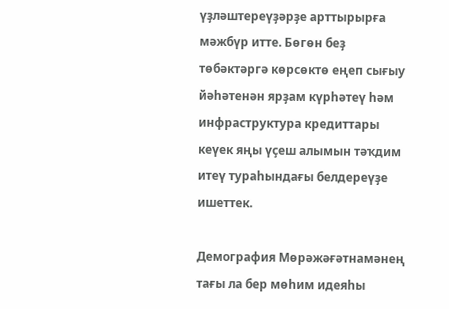үҙләштереүҙәрҙе арттырырға мәжбүр итте. Бөгөн беҙ төбәктәргә көрсөктө еңеп сығыу йәһәтенән ярҙам күрһәтеү һәм инфраструктура кредиттары кеүек яңы үҫеш алымын тәҡдим итеү тураһындағы белдереүҙе ишеттек.

Демография Мөрәжәғәтнамәнең тағы ла бер мөһим идеяһы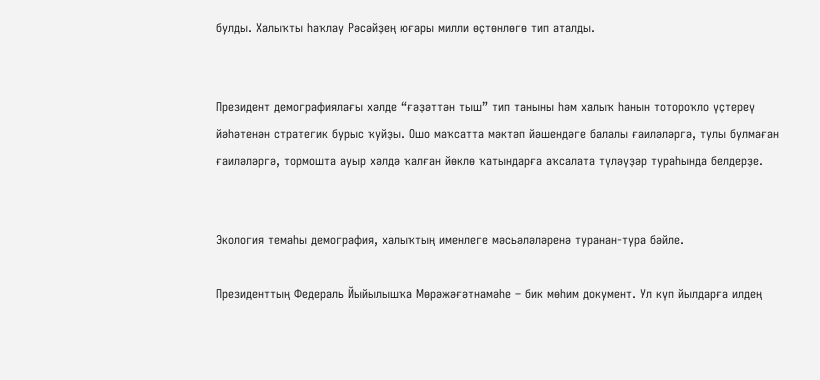булды. Халыҡты һаҡлау Рәсәйҙең юғары милли өҫтөнлөгө тип аталды.


Президент демографиялағы хәлде “ғәҙәттән тыш” тип таныны һәм халыҡ һанын тотороҡло үҫтереү йәһәтенән стратегик бурыс ҡуйҙы. Ошо маҡсатта мәктәп йәшендәге балалы ғаиләләргә, тулы булмаған ғаиләләргә, тормошта ауыр хәлдә ҡалған йөклө ҡатындарға аҡсалата түләүҙәр тураһында белдерҙе.


Экология темаһы демография, халыҡтың именлеге мәсьәләләренә туранан-тура бәйле.

Президенттың Федераль Йыйылышҡа Мөрәжәғәтнамәһе – бик мөһим документ. Ул күп йылдарға илдең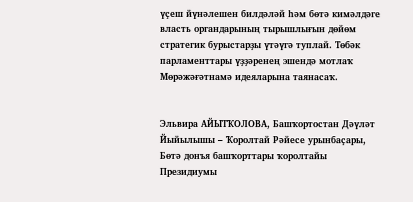үҫеш йүнәлешен билдәләй һәм бөтә кимәлдәге власть органдарының тырышлығын дөйөм стратегик бурыстарҙы үтәүгә туплай. Төбәк парламенттары үҙҙәренең эшендә мотлаҡ Мөрәжәғәтнамә идеяларына таянасаҡ.


Эльвира АЙЫТҠОЛОВА, Башҡортостан Дәүләт Йыйылышы – Ҡоролтай Рәйесе урынбаҫары, Бөтә донъя башҡорттары ҡоролтайы Президиумы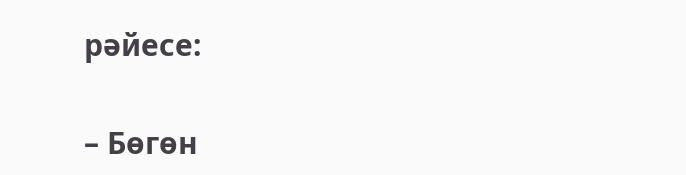рәйесе:

– Бөгөн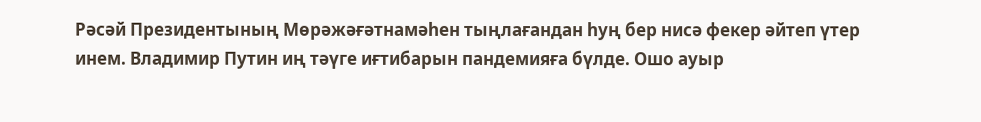Рәсәй Президентының Мөрәжәғәтнамәһен тыңлағандан һуң бер нисә фекер әйтеп үтер инем. Владимир Путин иң тәүге иғтибарын пандемияға бүлде. Ошо ауыр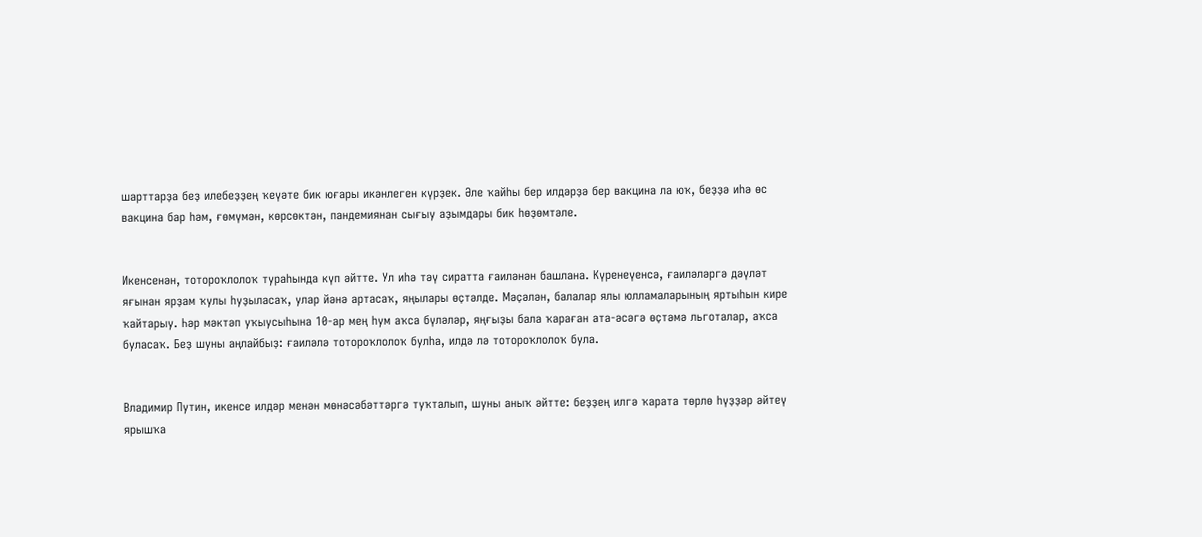шарттарҙа беҙ илебеҙҙең ҡеүәте бик юғары икәнлеген күрҙек. Әле ҡайһы бер илдәрҙә бер вакцина ла юҡ, беҙҙә иһә өс вакцина бар һәм, ғөмүмән, көрсөктән, пандемиянан сығыу аҙымдары бик һөҙөмтәле.


Икенсенән, тотороҡлолоҡ тураһында күп әйтте. Ул иһә тәү сиратта ғаиләнән башлана. Күренеүенсә, ғаиләләргә дәүләт яғынан ярҙам ҡулы һуҙыласаҡ, улар йәнә артасаҡ, яңылары өҫтәлде. Мәҫәлән, балалар ялы юлламаларының яртыһын кире ҡайтарыу. Һәр мәктәп уҡыусыһына 10-ар мең һум аҡса бүләләр, яңғыҙы бала ҡараған ата-әсәгә өҫтәмә льготалар, аҡса буласаҡ. Беҙ шуны аңлайбыҙ: ғаиләлә тотороҡлолоҡ булһа, илдә лә тотороҡлолоҡ була.


Владимир Путин, икенсе илдәр менән мөнәсәбәттәргә туҡталып, шуны аныҡ әйтте: беҙҙең илгә ҡарата төрлө һүҙҙәр әйтеү ярышҡа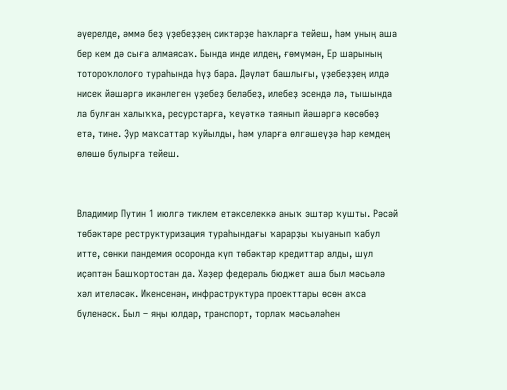әүерелде, әммә беҙ үҙебеҙҙең сиктәрҙе һаҡларға тейеш, һәм уның аша бер кем дә сыға алмаясаҡ. Бында инде илдең, ғөмүмән, Ер шарының тотороҡлолоғо тураһында һүҙ бара. Дәүләт башлығы, үҙебеҙҙең илдә нисек йәшәргә икәнлеген үҙебеҙ беләбеҙ, илебеҙ эсендә лә, тышында ла булған халыҡҡа, ресурстарға, ҡеүәткә таянып йәшәргә көсөбөҙ етә, тине. Ҙур маҡсаттар ҡуйылды, һәм уларға өлгәшеүҙә һәр кемдең өлөшө булырға тейеш.


Владимир Путин 1 июлгә тиклем етәкселеккә аныҡ эштәр ҡушты. Рәсәй төбәктәре реструктуризация тураһындағы ҡарарҙы ҡыуанып ҡабул итте, сөнки пандемия осоронда күп төбәктәр кредиттар алды, шул иҫәптән Башҡортостан да. Хәҙер федераль бюджет аша был мәсьәлә хәл ителәсәк. Икенсенән, инфраструктура проекттары өсөн аҡса бүленәск. Был – яңы юлдар, транспорт, торлаҡ мәсьәләһен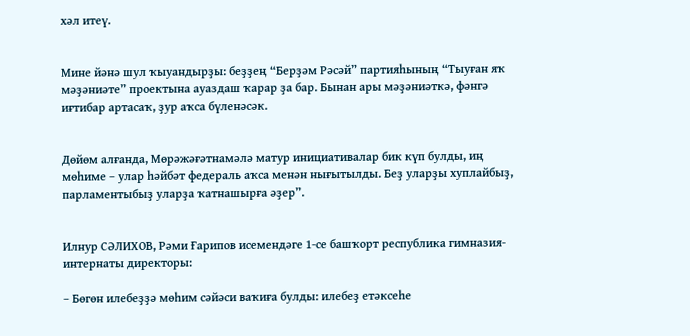хәл итеү.


Мине йәнә шул ҡыуандырҙы: беҙҙең “Берҙәм Рәсәй” партияһының “Тыуған яҡ мәҙәниәте” проектына ауаздаш ҡарар ҙа бар. Бынан ары мәҙәниәткә, фәнгә иғтибар артасаҡ, ҙур аҡса бүленәсәк.


Дөйөм алғанда, Мөрәжәғәтнамәлә матур инициативалар бик күп булды, иң мөһиме – улар һәйбәт федераль аҡса менән нығытылды. Беҙ уларҙы хуплайбыҙ, парламентыбыҙ уларҙа ҡатнашырға әҙер”.


Илнур СӘЛИХОВ, Рәми Ғарипов исемендәге 1-се башҡорт республика гимназия-интернаты директоры:

– Бөгөн илебеҙҙә мөһим сәйәси ваҡиға булды: илебеҙ етәксеһе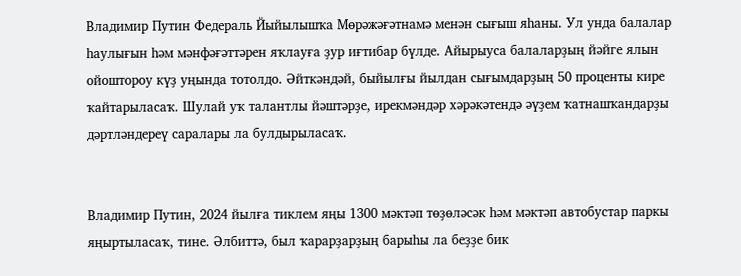Владимир Путин Федераль Йыйылышҡа Мөрәжәғәтнамә менән сығыш яһаны. Ул унда балалар һаулығын һәм мәнфәғәттәрен яҡлауға ҙур иғтибар бүлде. Айырыуса балаларҙың йәйге ялын ойоштороу күҙ уңында тотолдо. Әйткәндәй, быйылғы йылдан сығымдарҙың 50 проценты кире ҡайтарыласаҡ. Шулай уҡ талантлы йәштәрҙе, ирекмәндәр хәрәкәтендә әүҙем ҡатнашҡандарҙы дәртләндереү саралары ла булдырыласаҡ.


Владимир Путин, 2024 йылға тиклем яңы 1300 мәктәп төҙөләсәк һәм мәктәп автобустар паркы яңыртыласаҡ, тине. Әлбиттә, был ҡарарҙарҙың барыһы ла беҙҙе бик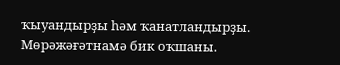ҡыуандырҙы һәм ҡанатландырҙы. Мөрәжәғәтнамә бик оҡшаны.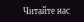Читайте нас